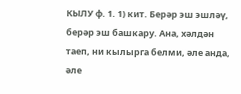КЫЛУ ф. 1. 1) кит. Берәр эш эшләү, берәр эш башкару. Ана, хәлдән таеп, ни кылырга белми, әле анда, әле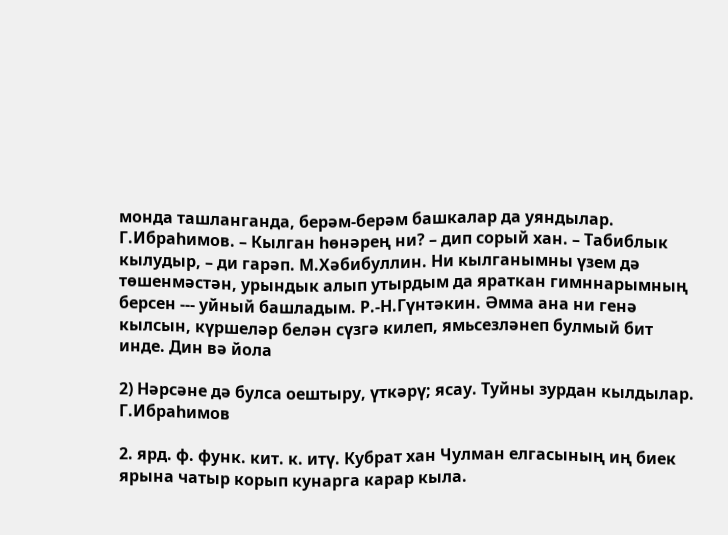монда ташланганда, берәм-берәм башкалар да уяндылар. Г.Ибраһимов. – Кылган һөнәрең ни? – дип сорый хан. – Табиблык кылудыр, – ди гарәп. М.Хәбибуллин. Ни кылганымны үзем дә төшенмәстән, урындык алып утырдым да яраткан гимннарымның берсен --- уйный башладым. Р.-Н.Гүнтәкин. Әмма ана ни генә кылсын, күршеләр белән сүзгә килеп, ямьсезләнеп булмый бит инде. Дин вә йола

2) Нәрсәне дә булса оештыру, үткәрү; ясау. Туйны зурдан кылдылар. Г.Ибраһимов

2. ярд. ф. функ. кит. к. итү. Кубрат хан Чулман елгасының иң биек ярына чатыр корып кунарга карар кыла.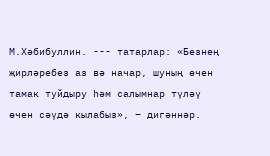М.Хәбибуллин. --- татарлар: «Безнең җирләребез аз вә начар, шуның өчен тамак туйдыру һәм салымнар түләү өчен сәүдә кылабыз», – дигәннәр.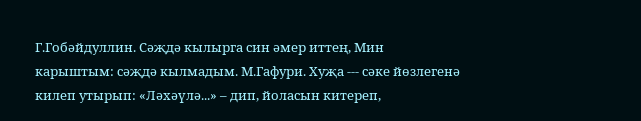Г.Гобәйдуллин. Сәҗдә кылырга син әмер иттең, Мин карыштым: сәҗдә кылмадым. М.Гафури. Хуҗа --- сәке йөзлегенә килеп утырып: «Ләхәүлә...» – дип, йоласын китереп,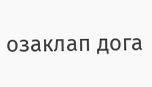озаклап дога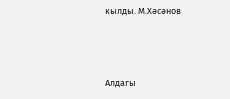кылды. М.Хәсәнов



Алдагы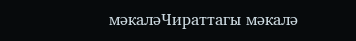мәкаләЧираттагы мәкалә